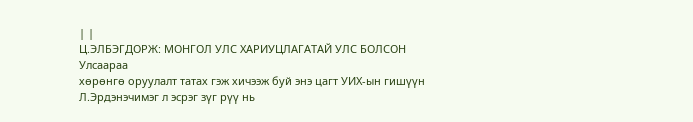| |
Ц.ЭЛБЭГДОРЖ: МОНГОЛ УЛС ХАРИУЦЛАГАТАЙ УЛС БОЛСОН
Улсаараа
хөрөнгө оруулалт татах гэж хичээж буй энэ цагт УИХ-ын гишүүн
Л.Эрдэнэчимэг л эсрэг зүг рүү нь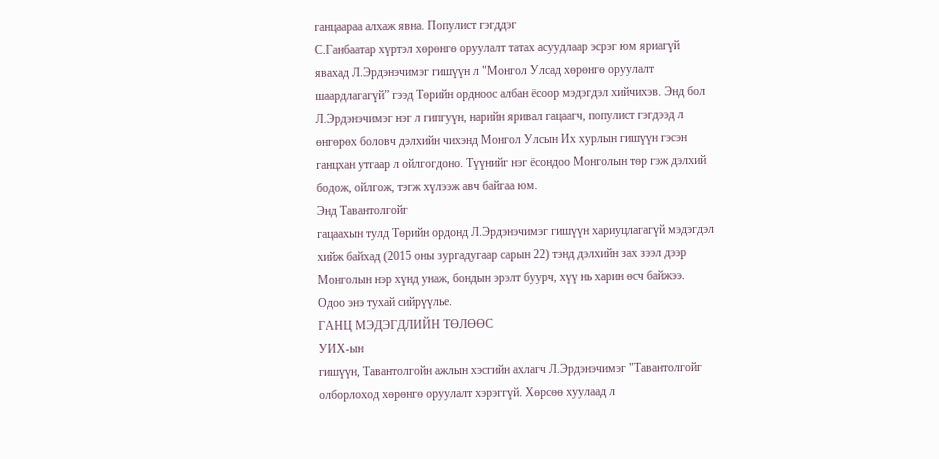ганцаараа алхаж явна. Популист гэгддэг
С.Ганбаатар хүртэл хөрөнгө оруулалт татах асуудлаар эсрэг юм яриагүй
явахад Л.Эрдэнэчимэг гишүүн л "Монгол Улсад хөрөнгө оруулалт
шаардлагагүй” гээд Төрийн ордноос албан ёсоор мэдэгдэл хийчихэв. Энд бол
Л.Эрдэнэчимэг нэг л гипгуүн, нарийн яривал гацаагч, популист гэгдээд л
өнгөрөх боловч дэлхийн чихэнд Монгол Улсын Их хурлын гишүүн гэсэн
ганцхан утгаар л ойлгогдоно. Түүнийг нэг ёсондоо Монголын төр гэж дэлхий
бодож, ойлгож, тэгж хүлээж авч байгаа юм.
Энд Тавантолгойг
гацаахын тулд Төрийн ордонд Л.Эрдэнэчимэг гишүүн хариуцлагагүй мэдэгдэл
хийж байхад (2015 оны зургадугаар сарын 22) тэнд дэлхийн зах зээл дээр
Монголын нэр хүнд унаж, бондын эрэлт буурч, хүү нь харин өсч байжээ.
Одоо энэ тухай сийрүүлье.
ГАНЦ МЭДЭГДЛИЙН ТӨЛӨӨС
УИХ-ын
гишүүн, Тавантолгойн ажлын хэсгийн ахлагч Л.Эрдэнэчимэг "Тавантолгойг
олборлоход хөрөнгө оруулалт хэрэггүй. Хөрсөө хуулаад л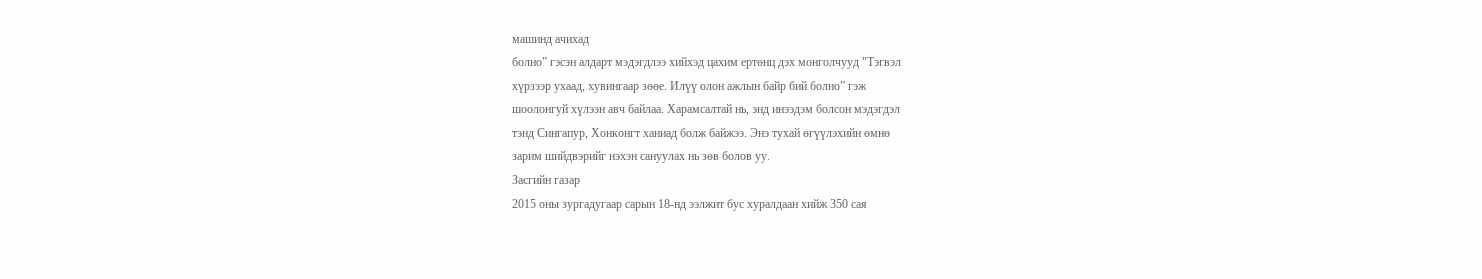машинд ачихад
болно” гэсэн алдарт мэдэгдлээ хийхэд цахим ертөнц дэх монголчууд "Тэгвэл
хүрзээр ухаад, хувингаар зөөе. Илүү олон ажлын байр бий болно” гэж
шоолонгуй хүлээн авч байлаа. Харамсалтай нь, энд инээдэм болсон мэдэгдэл
тэнд Сингапур, Хонконгт ханиад болж байжээ. Энэ тухай өгүүлэхийн өмнө
зарим шийдвэрийг нэхэн сануулах нь зөв болов уу.
Засгийн газар
2015 оны зургадугаар сарын 18-нд ээлжит бус хуралдаан хийж 350 сая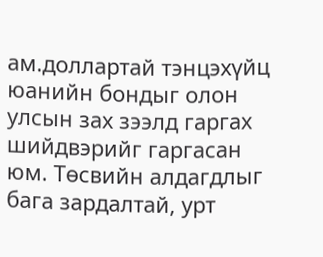ам.доллартай тэнцэхүйц юанийн бондыг олон улсын зах зээлд гаргах
шийдвэрийг гаргасан юм. Төсвийн алдагдлыг бага зардалтай, урт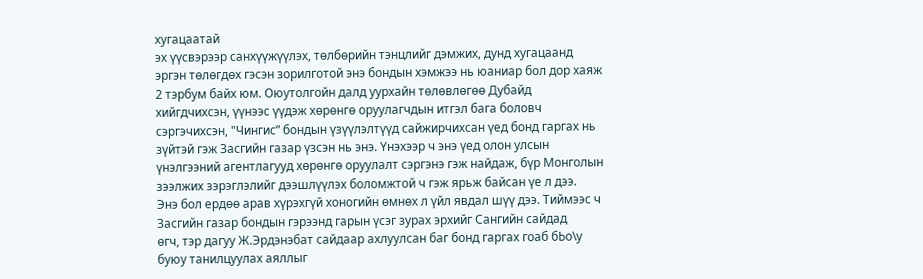хугацаатай
эх үүсвэрээр санхүүжүүлэх, төлбөрийн тэнцлийг дэмжих, дунд хугацаанд
эргэн төлөгдөх гэсэн зорилготой энэ бондын хэмжээ нь юаниар бол дор хаяж
2 тэрбум байх юм. Оюутолгойн далд уурхайн төлөвлөгөө Дубайд
хийгдчихсэн, үүнээс үүдэж хөрөнгө оруулагчдын итгэл бага боловч
сэргэчихсэн, "Чингис” бондын үзүүлэлтүүд сайжирчихсан үед бонд гаргах нь
зүйтэй гэж Засгийн газар үзсэн нь энэ. Үнэхээр ч энэ үед олон улсын
үнэлгээний агентлагууд хөрөнгө оруулалт сэргэнэ гэж найдаж, бүр Монголын
зээлжих зэрэглэлийг дээшлүүлэх боломжтой ч гэж ярьж байсан үе л дээ.
Энэ бол ердөө арав хүрэхгүй хоногийн өмнөх л үйл явдал шүү дээ. Тиймээс ч
Засгийн газар бондын гэрээнд гарын үсэг зурах эрхийг Сангийн сайдад
өгч, тэр дагуу Ж.Эрдэнэбат сайдаар ахлуулсан баг бонд гаргах гоаб бЬо\у
буюу танилцуулах аяллыг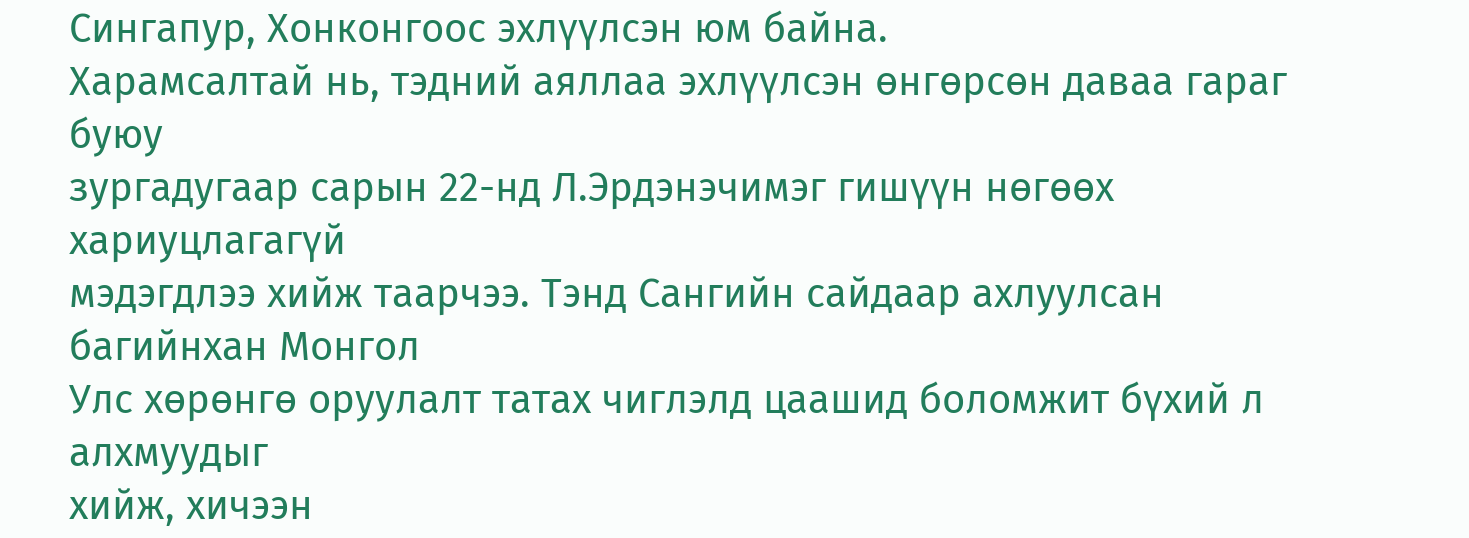Сингапур, Хонконгоос эхлүүлсэн юм байна.
Харамсалтай нь, тэдний аяллаа эхлүүлсэн өнгөрсөн даваа гараг буюу
зургадугаар сарын 22-нд Л.Эрдэнэчимэг гишүүн нөгөөх хариуцлагагүй
мэдэгдлээ хийж таарчээ. Тэнд Сангийн сайдаар ахлуулсан багийнхан Монгол
Улс хөрөнгө оруулалт татах чиглэлд цаашид боломжит бүхий л алхмуудыг
хийж, хичээн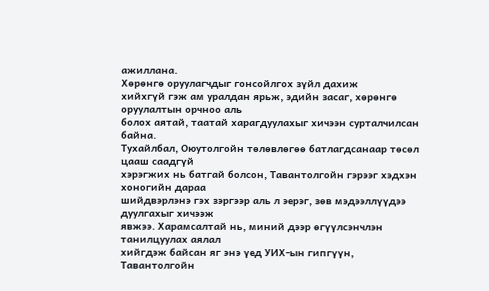ажиллана.
Хөрөнгө оруулагчдыг гонсойлгох зүйл дахиж
хийхгүй гэж ам уралдан ярьж, эдийн засаг, хөрөнгө оруулалтын орчноо аль
болох аятай, таатай харагдуулахыг хичээн сурталчилсан байна.
Тухайлбал, Оюутолгойн төлөвлөгөө батлагдсанаар төсөл цааш саадгүй
хэрэгжих нь батгай болсон, Тавантолгойн гэрээг хэдхэн хоногийн дараа
шийдвэрлэнэ гэх зэргээр аль л эерэг, зөв мэдээллүүдээ дуулгахыг хичээж
явжээ. Харамсалтай нь, миний дээр өгүүлсэнчлэн танилцуулах аялал
хийгдэж байсан яг энэ үед УИХ-ын гипгүүн, Тавантолгойн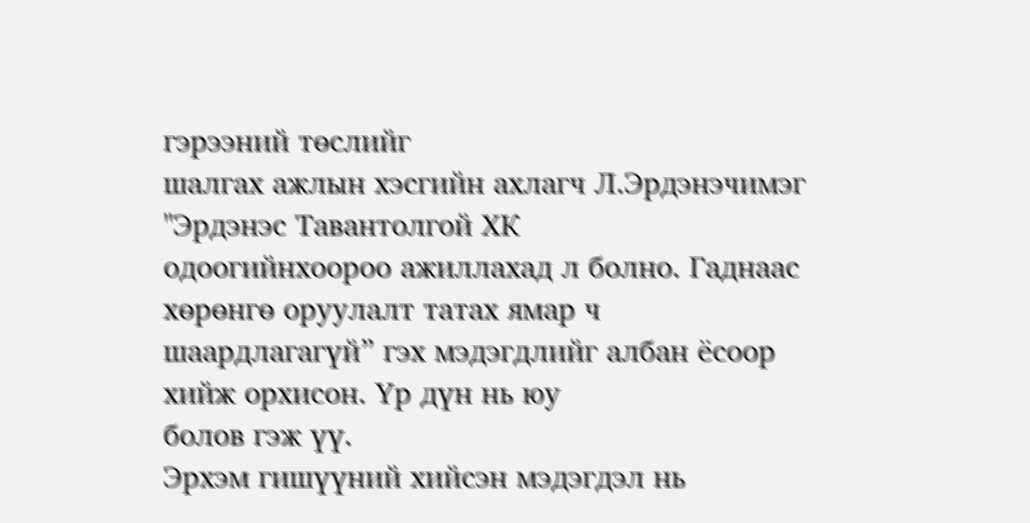гэрээний төслийг
шалгах ажлын хэсгийн ахлагч Л.Эрдэнэчимэг "Эрдэнэс Тавантолгой ХК
одоогийнхоороо ажиллахад л болно. Гаднаас хөрөнгө оруулалт татах ямар ч
шаардлагагүй” гэх мэдэгдлийг албан ёсоор хийж орхисон. Үр дүн нь юу
болов гэж үү.
Эрхэм гишүүний хийсэн мэдэгдэл нь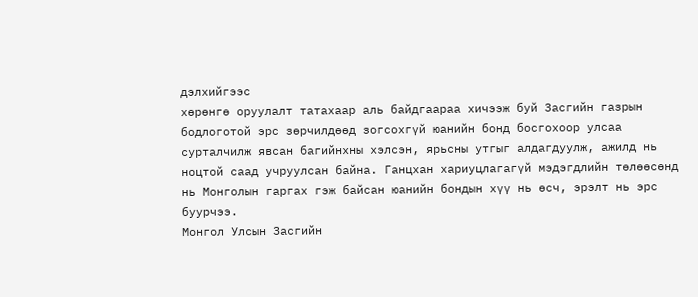дэлхийгээс
хөрөнгө оруулалт татахаар аль байдгаараа хичээж буй Засгийн газрын
бодлоготой эрс зөрчилдөөд зогсохгүй юанийн бонд босгохоор улсаа
сурталчилж явсан багийнхны хэлсэн, ярьсны утгыг алдагдуулж, ажилд нь
ноцтой саад учруулсан байна. Ганцхан хариуцлагагүй мэдэгдлийн төлөөсөнд
нь Монголын гаргах гэж байсан юанийн бондын хүү нь өсч, эрэлт нь эрс
буурчээ.
Монгол Улсын Засгийн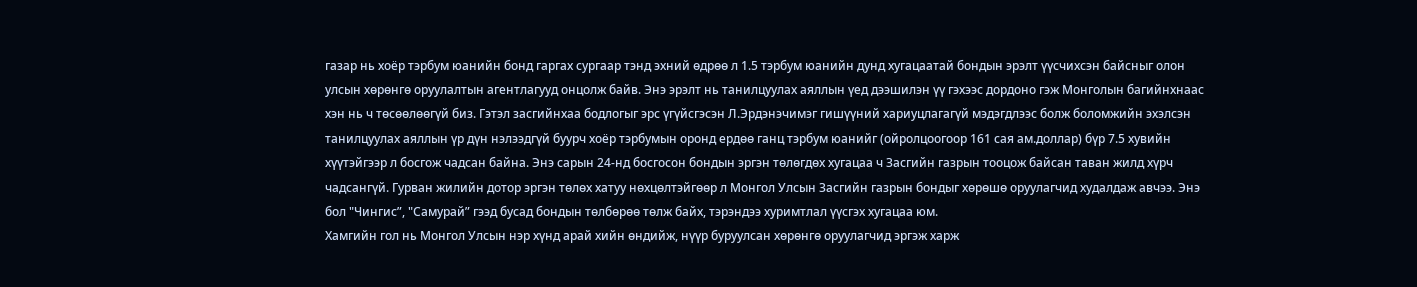газар нь хоёр тэрбум юанийн бонд гаргах сургаар тэнд эхний өдрөө л 1.5 тэрбум юанийн дунд хугацаатай бондын эрэлт үүсчихсэн байсныг олон улсын хөрөнгө оруулалтын агентлагууд онцолж байв. Энэ эрэлт нь танилцуулах аяллын үед дээшилэн үү гэхээс дордоно гэж Монголын багийнхнаас хэн нь ч төсөөлөөгүй биз. Гэтэл засгийнхаа бодлогыг эрс үгүйсгэсэн Л.Эрдэнэчимэг гишүүний хариуцлагагүй мэдэгдлээс болж боломжийн эхэлсэн танилцуулах аяллын үр дүн нэлээдгүй буурч хоёр тэрбумын оронд ердөө ганц тэрбум юанийг (ойролцоогоор 161 сая ам.доллар) бүр 7.5 хувийн хүүтэйгээр л босгож чадсан байна. Энэ сарын 24-нд босгосон бондын эргэн төлөгдөх хугацаа ч Засгийн газрын тооцож байсан таван жилд хүрч чадсангүй. Гурван жилийн дотор эргэн төлөх хатуу нөхцөлтэйгөөр л Монгол Улсын Засгийн газрын бондыг хөрөшө оруулагчид худалдаж авчээ. Энэ бол "Чингис”, "Самурай” гээд бусад бондын төлбөрөө төлж байх, тэрэндээ хуримтлал үүсгэх хугацаа юм.
Хамгийн гол нь Монгол Улсын нэр хүнд арай хийн өндийж, нүүр буруулсан хөрөнгө оруулагчид эргэж харж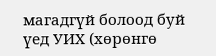магадгүй болоод буй үед УИХ (хөрөнгө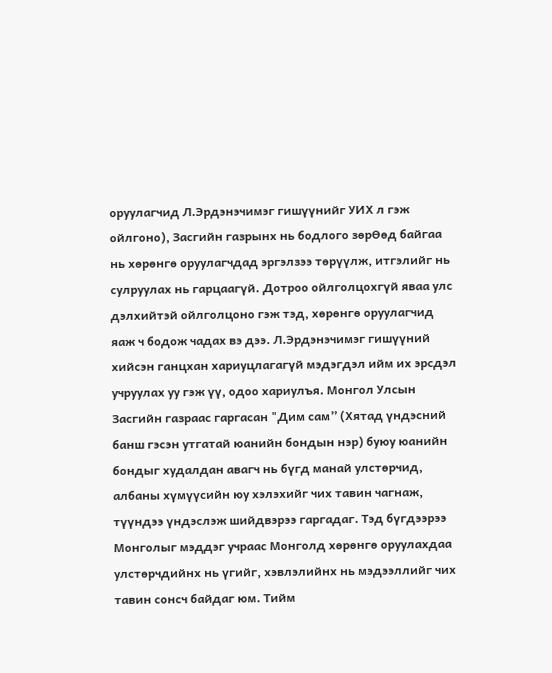оруулагчид Л.Эрдэнэчимэг гишүүнийг УИХ л гэж ойлгоно), Засгийн газрынх нь бодлого зөрӨөд байгаа нь хөрөнгө оруулагчдад эргэлзээ төрүүлж, итгэлийг нь сулруулах нь гарцаагүй. Дотроо ойлголцохгүй яваа улс дэлхийтэй ойлголцоно гэж тэд, хөрөнгө оруулагчид яаж ч бодож чадах вэ дээ. Л.Эрдэнэчимэг гишүүний хийсэн ганцхан хариуцлагагүй мэдэгдэл ийм их эрсдэл учруулах уу гэж үү, одоо хариулъя. Монгол Улсын Засгийн газраас гаргасан "Дим сам” (Хятад үндэсний банш гэсэн утгатай юанийн бондын нэр) буюу юанийн бондыг худалдан авагч нь бүгд манай улстөрчид, албаны хүмүүсийн юу хэлэхийг чих тавин чагнаж, түүндээ үндэслэж шийдвэрээ гаргадаг. Тэд бүгдээрээ Монголыг мэддэг учраас Монголд хөрөнгө оруулахдаа улстөрчдийнх нь үгийг, хэвлэлийнх нь мэдээллийг чих тавин сонсч байдаг юм. Тийм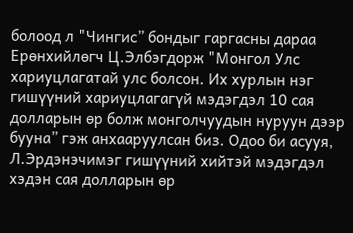болоод л "Чингис” бондыг гаргасны дараа Ерөнхийлөгч Ц.Элбэгдорж "Монгол Улс хариуцлагатай улс болсон. Их хурлын нэг гишүүний хариуцлагагүй мэдэгдэл 10 сая долларын өр болж монголчуудын нуруун дээр бууна” гэж анхааруулсан биз. Одоо би асууя, Л.Эрдэнэчимэг гишүүний хийтэй мэдэгдэл хэдэн сая долларын өр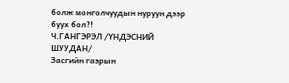болж монголчуудын нуруун дээр буух бол?!
Ч.ГАНГЭРЭЛ /ҮНДЭСНИЙ ШУУДАН/
Засгийн газрын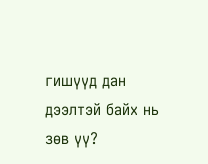гишүүд дан дээлтэй байх нь зөв үү?